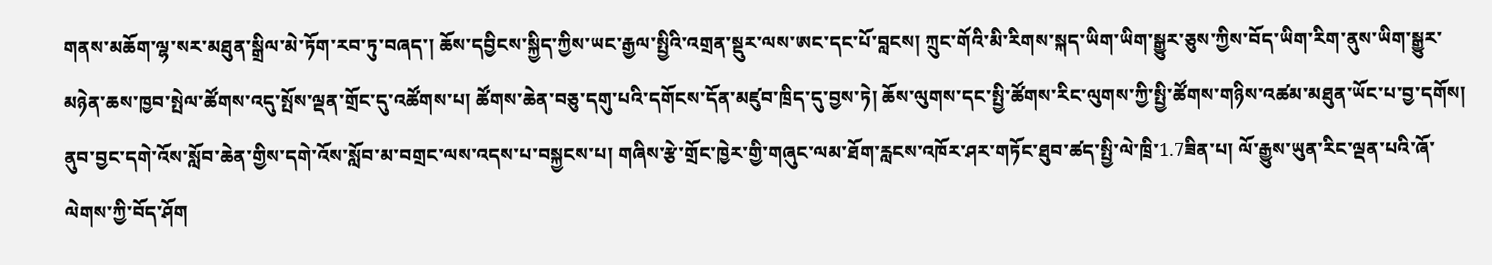གནས་མཆོག་ལྷ་སར་མཐུན་སྒྲིལ་མེ་ཏོག་རབ་ཏུ་བཞད་། ཆོས་དབྱིངས་སྐྱིད་ཀྱིས་ཡང་རྒྱལ་སྤྱིའི་འགྲན་སྡུར་ལས་ཨང་དང་པོ་བླངས། ཀྲུང་གོའི་མི་རིགས་སྐད་ཡིག་ཡིག་སྒྱུར་ཅུས་ཀྱིས་བོད་ཡིག་རིག་ནུས་ཡིག་སྒྱུར་མཉེན་ཆས་ཁྱབ་སྤེལ་ཚོགས་འདུ་སྤོས་ལྡན་གྲོང་དུ་འཚོགས་པ། ཚོགས་ཆེན་བཅུ་དགུ་པའི་དགོངས་དོན་མཛུབ་ཁྲིད་དུ་བྱས་ཏེ། ཆོས་ལུགས་དང་སྤྱི་ཚོགས་རིང་ལུགས་ཀྱི་སྤྱི་ཚོགས་གཉིས་འཚམ་མཐུན་ཡོང་པ་བྱ་དགོས། ནུབ་བྱང་དགེ་འོས་སློབ་ཆེན་གྱིས་དགེ་འོས་སློབ་མ་བགྲང་ལས་འདས་པ་བསྐྱངས་པ། གཞིས་རྩེ་གྲོང་ཁྱེར་གྱི་གཞུང་ལམ་ཐོག་རླངས་འཁོར་ཤར་གཏོང་ཐུབ་ཚད་སྤྱི་ལེ་ཁྲི་1.7ཟིན་པ། ལོ་རྒྱུས་ཡུན་རིང་ལྡན་པའི་ཞོ་ལེགས་ཀྱི་བོད་ཤོག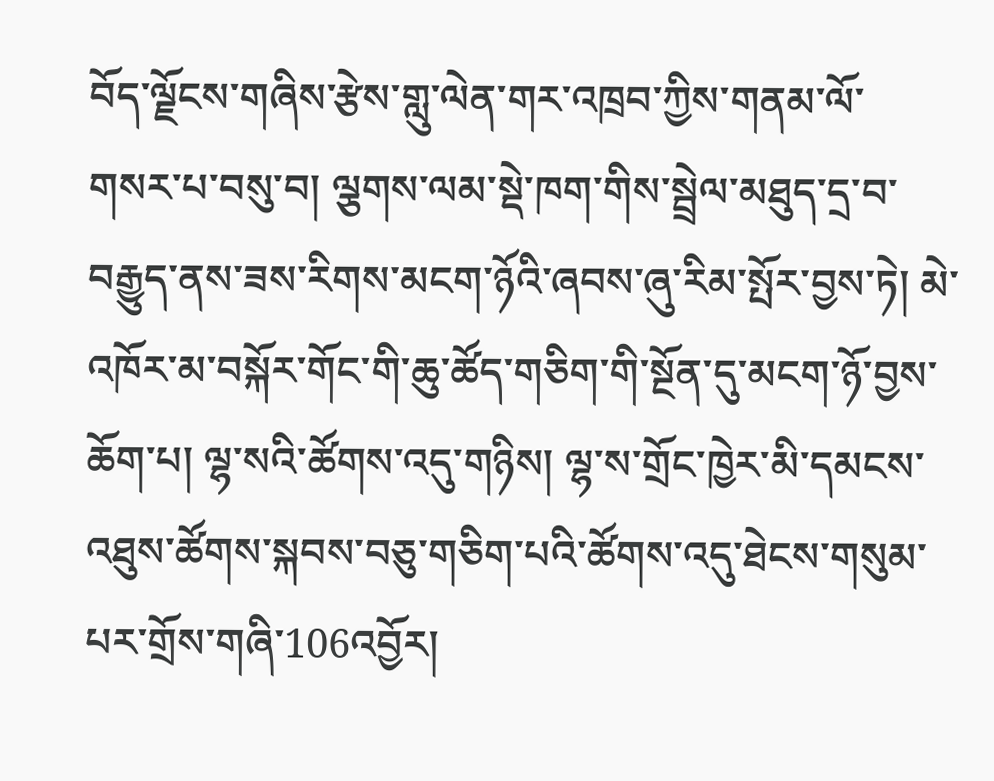བོད་ལྗོངས་གཞིས་རྩེས་གླུ་ལེན་གར་འཁྲབ་ཀྱིས་གནམ་ལོ་གསར་པ་བསུ་བ། ལྕགས་ལམ་སྡེ་ཁག་གིས་སྦྲེལ་མཐུད་དྲ་བ་བརྒྱུད་ནས་ཟས་རིགས་མངག་ཉོའི་ཞབས་ཞུ་རིམ་སྤོར་བྱས་ཏེ། མེ་འཁོར་མ་བསྐོར་གོང་གི་ཆུ་ཚོད་གཅིག་གི་སྔོན་དུ་མངག་ཉོ་བྱས་ཆོག་པ། ལྷ་སའི་ཚོགས་འདུ་གཉིས། ལྷ་ས་གྲོང་ཁྱེར་མི་དམངས་འཐུས་ཚོགས་སྐབས་བཅུ་གཅིག་པའི་ཚོགས་འདུ་ཐེངས་གསུམ་པར་གྲོས་གཞི་106འབྱོར།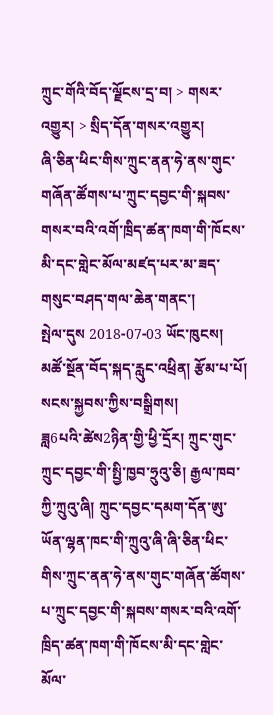ཀྲུང་གོའི་བོད་ལྗོངས་དྲ་བ། > གསར་འགྱུར། > སྲིད་དོན་གསར་འགྱུར།
ཞི་ཅིན་ཕིང་གིས་ཀྲུང་ནན་ཧེ་ནས་གུང་གཞོན་ཚོགས་པ་ཀྲུང་དབྱང་གི་སྐབས་གསར་བའི་འགོ་ཁྲིད་ཚན་ཁག་གི་ཁོངས་མི་དང་གླེང་མོལ་མཛད་པར་མ་ཟད་གསུང་བཤད་གལ་ཆེན་གནང་།
སྤེལ་དུས 2018-07-03 ཡོང་ཁུངས། མཚོ་སྔོན་བོད་སྐད་རླུང་འཕྲིན། རྩོམ་པ་པོ། སངས་སྐྱབས་ཀྱིས་བསྒྲིགས།
ཟླ6པའི་ཚེས2ཉིན་གྱི་ཕྱི་དྲོར། ཀྲུང་གུང་ཀྲུང་དབྱང་གི་སྤྱི་ཁྱབ་ཧྲུའུ་ཅི། རྒྱལ་ཁབ་ཀྱི་ཀྲུའུ་ཞི། ཀྲུང་དབྱང་དམག་དོན་ཨུ་ཡོན་ལྷན་ཁང་གི་ཀྲུའུ་ཞི་ཞི་ཅིན་ཕིང་གིས་ཀྲུང་ནན་ཧེ་ནས་གུང་གཞོན་ཚོགས་པ་ཀྲུང་དབྱང་གི་སྐབས་གསར་བའི་འགོ་ཁྲིད་ཚན་ཁག་གི་ཁོངས་མི་དང་གླེང་མོལ་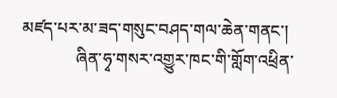མཛད་པར་མ་ཟད་གསུང་བཤད་གལ་ཆེན་གནང་།
             ཞིན་ཧྭ་གསར་འགྱུར་ཁང་གི་གློག་འཕྲིན་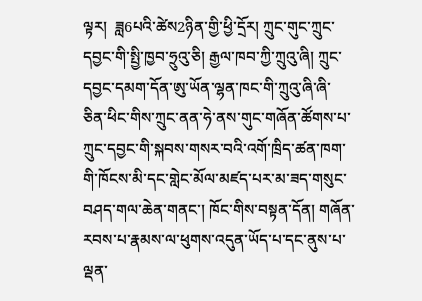ལྟར།  ཟླ6པའི་ཚེས2ཉིན་གྱི་ཕྱི་དྲོར། ཀྲུང་གུང་ཀྲུང་དབྱང་གི་སྤྱི་ཁྱབ་ཧྲུའུ་ཅི། རྒྱལ་ཁབ་ཀྱི་ཀྲུའུ་ཞི། ཀྲུང་དབྱང་དམག་དོན་ཨུ་ཡོན་ལྷན་ཁང་གི་ཀྲུའུ་ཞི་ཞི་ཅིན་ཕིང་གིས་ཀྲུང་ནན་ཧེ་ནས་གུང་གཞོན་ཚོགས་པ་ཀྲུང་དབྱང་གི་སྐབས་གསར་བའི་འགོ་ཁྲིད་ཚན་ཁག་གི་ཁོངས་མི་དང་གླེང་མོལ་མཛད་པར་མ་ཟད་གསུང་བཤད་གལ་ཆེན་གནང་། ཁོང་གིས་བསྟན་དོན། གཞོན་རབས་པ་རྣམས་ལ་ཕུགས་འདུན་ཡོད་པ་དང་ནུས་པ་ལྡན་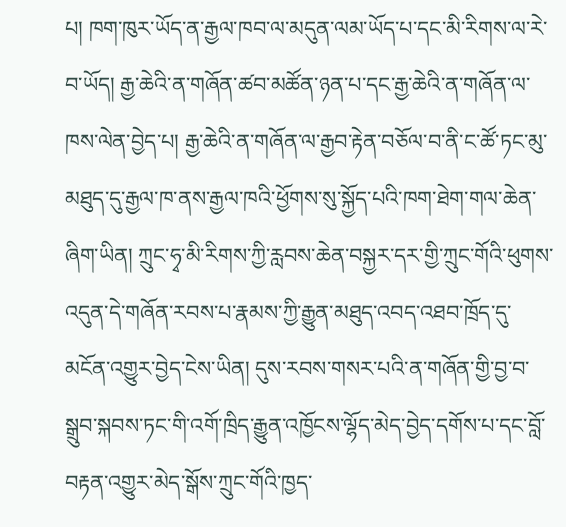པ། ཁག་ཁུར་ཡོད་ན་རྒྱལ་ཁབ་ལ་མདུན་ལམ་ཡོད་པ་དང་མི་རིགས་ལ་རེ་བ་ཡོད། རྒྱ་ཆེའི་ན་གཞོན་ཚབ་མཚོན་ཉན་པ་དང་རྒྱ་ཆེའི་ན་གཞོན་ལ་ཁས་ལེན་བྱེད་པ། རྒྱ་ཆེའི་ན་གཞོན་ལ་རྒྱབ་རྟེན་བཅོལ་བ་ནི་ང་ཚོ་ཏང་མུ་མཐུད་དུ་རྒྱལ་ཁ་ནས་རྒྱལ་ཁའི་ཕྱོགས་སུ་སྐྱོད་པའི་ཁག་ཐེག་གལ་ཆེན་ཞིག་ཡིན། ཀྲུང་ཧྭ་མི་རིགས་ཀྱི་རླབས་ཆེན་བསྐྱར་དར་གྱི་ཀྲུང་གོའི་ཕུགས་འདུན་དེ་གཞོན་རབས་པ་རྣམས་ཀྱི་རྒྱུན་མཐུད་འབད་འཐབ་ཁྲོད་དུ་མངོན་འགྱུར་བྱེད་ངེས་ཡིན། དུས་རབས་གསར་པའི་ན་གཞོན་གྱི་བྱ་བ་སྒྲུབ་སྐབས་ཏང་གི་འགོ་ཁྲིད་རྒྱུན་འཁྱོངས་ལྷོད་མེད་བྱེད་དགོས་པ་དང་བློ་བརྟན་འགྱུར་མེད་སྒོས་ཀྲུང་གོའི་ཁྱད་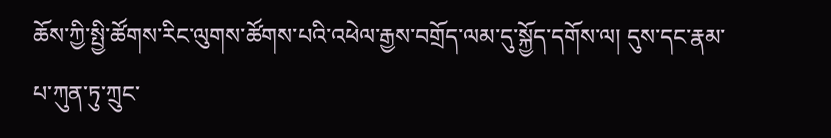ཆོས་ཀྱི་སྤྱི་ཚོགས་རིང་ལུགས་ཚོགས་པའི་འཕེལ་རྒྱས་བགྲོད་ལམ་དུ་སྐྱོད་དགོས་ལ། དུས་དང་རྣམ་པ་ཀུན་ཏུ་ཀྲུང་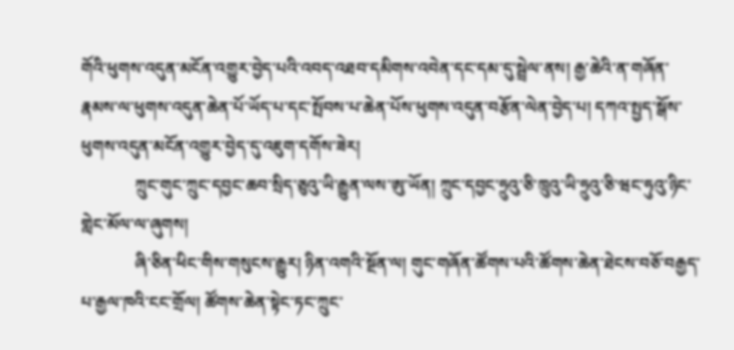གོའི་ཕུགས་འདུན་མངོན་འགྱུར་བྱེད་པའི་འབད་འཐབ་དམིགས་འབེན་དང་དམ་དུ་སྦྲེལ་ནས། རྒྱ་ཆེའི་ན་གཞོན་རྣམས་ལ་ཕུགས་འདུན་ཆེན་པོ་ཡོད་པ་དང་སྤོབས་པ་ཆེན་པོས་ཕུགས་འདུན་བརྩོན་ལེན་བྱེད་པ། དཀའ་སྤྱད་སྒོས་ཕུགས་འདུན་མངོན་འགྱུར་བྱེད་དུ་འཇུག་དགོས་ཟེར།
             ཀྲུང་གུང་ཀྲུང་དབྱང་ཆབ་སྲིད་ཅུའུ་ཡི་རྒྱུན་ལས་ཨུ་ཡོན། ཀྲུང་དབྱང་ཧྲུའུ་ཅི་ཁྲུའུ་ཡི་ཧྲུའུ་ཅི་ཝང་ཧུའུ་ཉིང་གླེང་མོལ་ལ་ཞུགས།
             ཞི་ཅིན་ཕིང་གིས་གསུངས་རྒྱུར། ཉིན་འགའི་སྔོན་ལ། གུང་གཞོན་ཚོགས་པའི་ཚོགས་ཆེན་ཐེངས་བཅོ་བརྒྱད་པ་རྒྱལ་ཁའི་ངང་གྲོལ། ཚོགས་ཆེན་སྟེང་ཏང་ཀྲུང་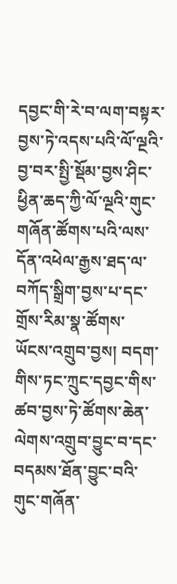དབྱང་གི་རེ་བ་ལག་བསྟར་བྱས་ཏེ་འདས་པའི་ལོ་ལྔའི་བྱ་བར་སྤྱི་སྡོམ་བྱས་ཤིང་ཕྱིན་ཆད་ཀྱི་ལོ་ལྔའི་གུང་གཞོན་ཚོགས་པའི་ལས་དོན་འཕེལ་རྒྱས་ཐད་ལ་བཀོད་སྒྲིག་བྱས་པ་དང་གྲོས་རིམ་སྣ་ཚོགས་ཡོངས་འགྲུབ་བྱས། བདག་གིས་ཏང་ཀྲུང་དབྱང་གིས་ཚབ་བྱས་ཏེ་ཚོགས་ཆེན་ལེགས་འགྲུབ་བྱུང་བ་དང་བདམས་ཐོན་བྱུང་བའི་གུང་གཞོན་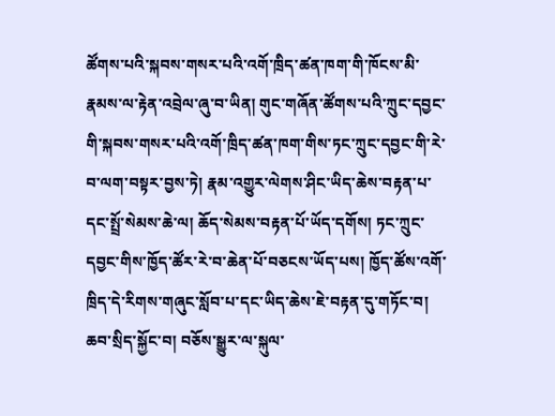ཚོགས་པའི་སྐབས་གསར་པའི་འགོ་ཁྲིད་ཚན་ཁག་གི་ཁོངས་མི་རྣམས་ལ་རྟེན་འབྲེལ་ཞུ་བ་ཡིན། གུང་གཞོན་ཚོགས་པའི་ཀྲུང་དབྱང་གི་སྐབས་གསར་པའི་འགོ་ཁྲིད་ཚན་ཁག་གིས་ཏང་ཀྲུང་དབྱང་གི་རེ་བ་ལག་བསྟར་བྱས་ཏེ། རྣམ་འགྱུར་ལེགས་ཤིང་ཡིད་ཆེས་བརྟན་པ་དང་སྤྲོ་སེམས་ཆེ་ལ། ཆོད་སེམས་བརྟན་པོ་ཡོད་དགོས། ཏང་ཀྲུང་དབྱང་གིས་ཁྱོད་ཚོར་རེ་བ་ཆེན་པོ་བཅངས་ཡོད་པས། ཁྱོད་ཚོས་འགོ་ཁྲིད་དེ་རིགས་གཞུང་སློབ་པ་དང་ཡིད་ཆེས་ཇེ་བརྟན་དུ་གཏོང་བ། ཆབ་སྲིད་སྐྱོང་བ། བཅོས་སྒྱུར་ལ་སྐུལ་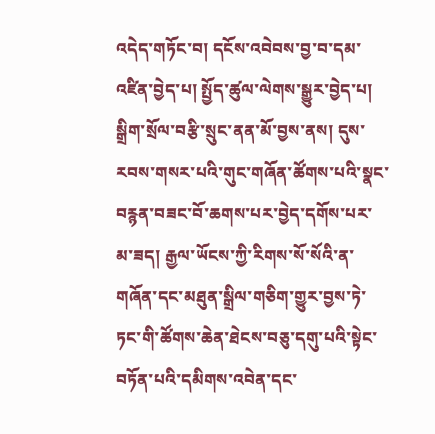འདེད་གཏོང་བ། དངོས་འབེབས་བྱ་བ་དམ་འཛིན་བྱེད་པ། སྤྱོད་ཚུལ་ལེགས་སྒྱུར་བྱེད་པ། སྒྲིག་སྲོལ་བརྩི་སྲུང་ནན་མོ་བྱས་ནས། དུས་རབས་གསར་པའི་གུང་གཞོན་ཚོགས་པའི་སྣང་བརྙན་བཟང་བོ་ཆགས་པར་བྱེད་དགོས་པར་མ་ཟད། རྒྱལ་ཡོངས་ཀྱི་རིགས་སོ་སོའི་ན་གཞོན་དང་མཐུན་སྒྲིལ་གཅིག་གྱུར་བྱས་ཏེ་ཏང་གི་ཚོགས་ཆེན་ཐེངས་བཅུ་དགུ་པའི་སྟེང་བཏོན་པའི་དམིགས་འབེན་དང་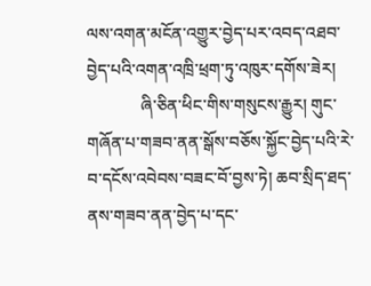ལས་འགན་མངོན་འགྱུར་བྱེད་པར་འབད་འཐབ་བྱེད་པའི་འགན་འཁྲི་ཕྲག་ཏུ་འཁུར་དགོས་ཟེར།
             ཞི་ཅིན་ཕིང་གིས་གསུངས་རྒྱུར། གུང་གཞོན་པ་གཟབ་ནན་སྒོས་བཅོས་སྐྱོང་བྱེད་པའི་རེ་བ་དངོས་འབེབས་བཟང་བོ་བྱས་ཏེ། ཆབ་སྲིད་ཐད་ནས་གཟབ་ནན་བྱེད་པ་དང་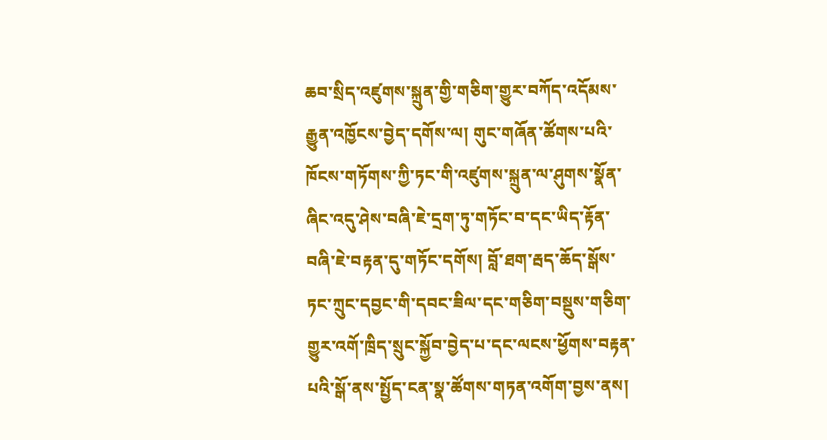ཆབ་སྲིད་འཛུགས་སྐྲུན་གྱི་གཅིག་གྱུར་བཀོད་འདོམས་རྒྱུན་འཁྱོངས་བྱེད་དགོས་ལ། གུང་གཞོན་ཚོགས་པའི་ཁོངས་གཏོགས་ཀྱི་ཏང་གི་འཛུགས་སྐྲུན་ལ་ཤུགས་སྣོན་ཞིང་འདུ་ཤེས་བཞི་ཇེ་དྲག་ཏུ་གཏོང་བ་དང་ཡིད་རྟོན་བཞི་ཇེ་བརྟན་དུ་གཏོང་དགོས། བློ་ཐག་རྦད་ཆོད་སྒོས་ཏང་ཀྲུང་དབྱང་གི་དབང་ཟིལ་དང་གཅིག་བསྡུས་གཅིག་གྱུར་འགོ་ཁྲིད་སྲུང་སྐྱོབ་བྱེད་པ་དང་ལངས་ཕྱོགས་བརྟན་པའི་སྒོ་ནས་སྤྱོད་ངན་སྣ་ཚོགས་གཏན་འགོག་བྱས་ནས།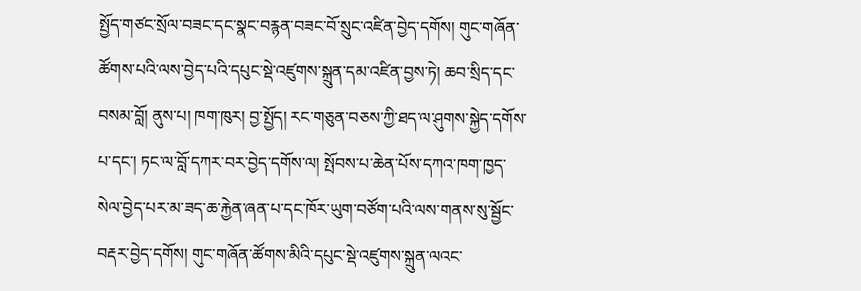སྤྱོད་གཙང་སྲོལ་བཟང་དང་སྣང་བརྙན་བཟང་བོ་སྲུང་འཛིན་བྱེད་དགོས། གུང་གཞོན་ཚོགས་པའི་ལས་བྱེད་པའི་དཔུང་སྡེ་འཛུགས་སྐྲུན་དམ་འཛིན་བྱས་ཏེ། ཆབ་སྲིད་དང་བསམ་བློ། ནུས་པ། ཁག་ཁུར། བྱ་སྤྱོད། རང་གཅུན་བཅས་ཀྱི་ཐད་ལ་ཤུགས་སྐྱེད་དགོས་པ་དང་། ཏང་ལ་བློ་དཀར་བར་བྱེད་དགོས་ལ། སྤོབས་པ་ཆེན་པོས་དཀའ་ཁག་ཁྱད་སེལ་བྱེད་པར་མ་ཟད་ཆ་རྐྱེན་ཞན་པ་དང་ཁོར་ཡུག་བཙོག་པའི་ལས་གནས་སུ་སྦྱོང་བརྡར་བྱེད་དགོས། གུང་གཞོན་ཚོགས་མིའི་དཔུང་སྡེ་འཛུགས་སྐྲུན་ལའང་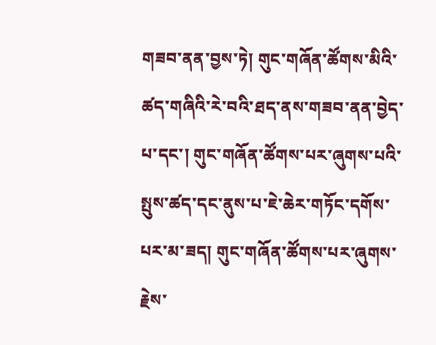གཟབ་ནན་བྱས་ཏེ། གུང་གཞོན་ཚོགས་མིའི་ཚད་གཞིའི་རེ་བའི་ཐད་ནས་གཟབ་ནན་བྱེད་པ་དང་། གུང་གཞོན་ཚོགས་པར་ཞུགས་པའི་སྤུས་ཚད་དང་ནུས་པ་ཇེ་ཆེར་གཏོང་དགོས་པར་མ་ཟད། གུང་གཞོན་ཚོགས་པར་ཞུགས་རྗེས་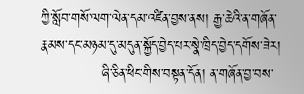ཀྱི་སློབ་གསོ་ལག་ལེན་དམ་འཛིན་བྱས་ནས། རྒྱ་ཆེའི་ན་གཞོན་རྣམས་དང་མཉམ་དུ་མདུན་སྐྱོད་བྱེད་པར་སྣེ་ཁྲིད་བྱེད་དགོས་ཟེར།
             ཞི་ཅིན་ཕིང་གིས་བསྟན་དོན། ན་གཞོན་བྱ་བས་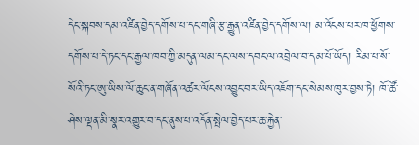དེང་སྐབས་དམ་འཛིན་བྱེད་དགོས་པ་དང་གཞི་རྩ་རྒྱུན་འཛིན་བྱེད་དགོས་ལ། མ་འོངས་པར་ཁ་ཕྱོགས་དགོས་པ་དེ་ཏང་དང་རྒྱལ་ཁབ་ཀྱི་མདུན་ལམ་དང་ལས་དབང་ལ་འབྲེལ་བ་དམ་པོ་ཡོད། རིམ་པ་སོ་སོའི་ཏང་ཨུ་ཡིས་ལོ་ཆུང་ན་གཞོན་འཚར་ལོངས་འབྱུང་བར་ཡིད་འཇོག་དང་སེམས་ཁུར་བྱས་ཏེ། ཁོ་ཚོ་ཤེས་ལྡན་མི་སྣར་འགྱུར་བ་དང་ནུས་པ་འདོན་སྤེལ་བྱེད་པར་ཆ་རྐྱེན་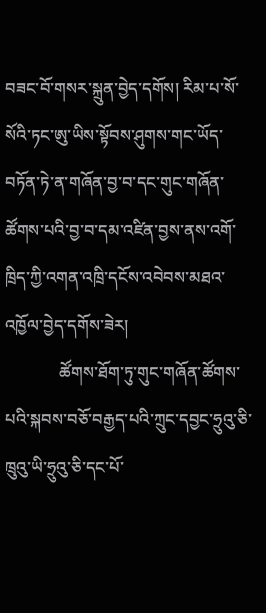བཟང་བོ་གསར་སྐྲུན་བྱེད་དགོས། རིམ་པ་སོ་སོའི་ཏང་ཨུ་ཡིས་སྟོབས་ཤུགས་གང་ཡོད་བཏོན་ཏེ་ན་གཞོན་བྱ་བ་དང་གུང་གཞོན་ཚོགས་པའི་བྱ་བ་དམ་འཛིན་བྱས་ནས་འགོ་ཁྲིད་ཀྱི་འགན་འཁྲི་དངོས་འབེབས་མཐའ་འཁྱོལ་བྱེད་དགོས་ཟེར།
             ཚོགས་ཐོག་ཏུ་གུང་གཞོན་ཚོགས་པའི་སྐབས་བཅོ་བརྒྱད་པའི་ཀྲུང་དབྱང་ཧྲུའུ་ཅི་ཁྲུའུ་ཡི་ཧྲུའུ་ཅི་དང་པོ་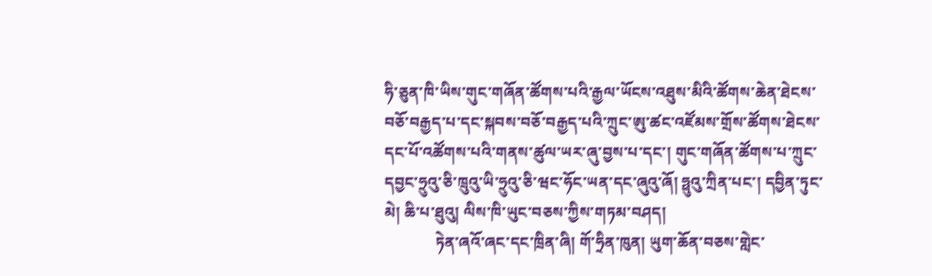ཧི་ཅུན་ཁི་ཡིས་གུང་གཞོན་ཚོགས་པའི་རྒྱལ་ཡོངས་འཐུས་མིའི་ཚོགས་ཆེན་ཐེངས་བཅོ་བརྒྱད་པ་དང་སྐབས་བཅོ་བརྒྱད་པའི་ཀྲུང་ཨུ་ཚང་འཛོམས་གྲོས་ཚོགས་ཐེངས་དང་པོ་འཚོགས་པའི་གནས་ཚུལ་ཡར་ཞུ་བྱས་པ་དང་། གུང་གཞོན་ཚོགས་པ་ཀྲུང་དབྱང་ཧྲུའུ་ཅི་ཁྲུའུ་ཡི་ཧྲུའུ་ཅི་ཝང་ཧོང་ཡན་དང་ཞུའུ་ཞོ། ཧྥུའུ་ཀྲིན་པང་། དབྱིན་ཏུང་མེ། ཆི་པ་ཐུའུ། ལིས་ཁི་ཡུང་བཅས་ཀྱིས་གཏམ་བཤད།
             ཏེན་ཞའོ་ཞང་དང་ཁྲིན་ཞི། གོ་ཧྲིན་ཁུན། ཡུག་ཆོན་བཅས་གླེང་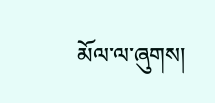མོལ་ལ་ཞུགས།